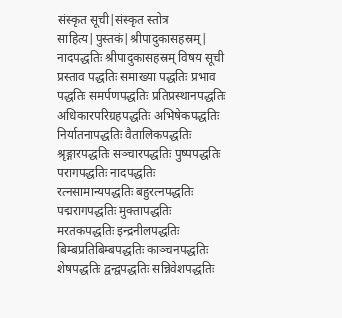संस्कृत सूची|संस्कृत स्तोत्र साहित्य|पुस्तकं|श्रीपादुकासहस्रम्| नादपद्धतिः श्रीपादुकासहस्रम् विषय सूची प्रस्ताव पद्धतिः समाख्या पद्धतिः प्रभाव पद्धतिः समर्पणपद्धतिः प्रतिप्रस्थानपद्धतिः अधिकारपरिग्रहपद्धतिः अभिषेकपद्धतिः निर्यातनापद्धतिः वैतालिकपद्धतिः श्रृङ्गारपद्धतिः सञ्चारपद्धतिः पुष्पपद्धतिः परागपद्धतिः नादपद्धतिः रत्नसामान्यपद्धतिः बहुरत्नपद्धतिः पद्मरागपद्धतिः मुक्तापद्धतिः मरतकपद्धतिः इन्द्रनीलपद्धतिः बिम्बप्रतिबिम्बपद्धतिः काञ्चनपद्धतिः शेषपद्धतिः द्वन्द्वपद्धतिः सन्निवेशपद्धतिः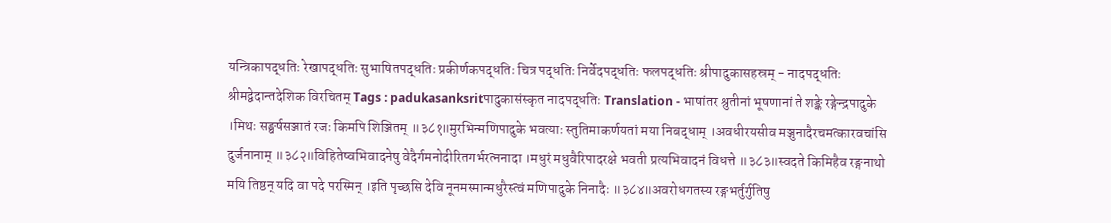यन्त्रिकापद्धतिः रेखापद्धतिः सुभाषितपद्धतिः प्रकीर्णकपद्धतिः चित्र पद्धतिः निर्वेदपद्धतिः फलपद्धतिः श्रीपादुकासहस्रम् - नादपद्धतिः श्रीमद्वेदान्तदेशिक विरचितम् Tags : padukasanksritपादुकासंस्कृत नादपद्धतिः Translation - भाषांतर श्रुतीनां भूषणानां ते शङ्के रङ्गेन्द्रपादुके ।मिथः सङ्घर्षसञ्जातं रजः किमपि शिञ्जितम् ॥३८१॥मुरभिन्मणिपादुके भवत्याः स्तुतिमाकर्णयतां मया निबद्धाम् ।अवधीरयसीव मञ्जुनादैरचमत्कारवचांसि दुर्जनानाम् ॥३८२॥विहितेष्वभिवादनेषु वेदैर्गमनोदीरितगर्भरत्ननादा ।मधुरं मधुवैरिपादरक्षे भवती प्रत्यभिवादनं विधत्ते ॥३८३॥स्वदते किमिहैव रङ्गनाथो मयि तिष्ठन् यदि वा पदे परस्मिन् ।इति पृच्छसि देवि नूनमस्मान्मधुरैस्त्वं मणिपादुके निनादैः ॥३८४॥अवरोधगतस्य रङ्गभर्तुर्गुतिषु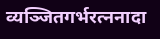व्यञ्जितगर्भरत्ननादा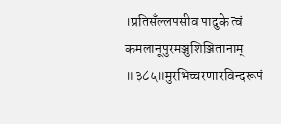।प्रतिसँल्लपसीव पादुके त्वं कमलानूपुरमञ्जुशिञ्जितानाम् ॥३८५॥मुरभिच्चरणारविन्दरूपं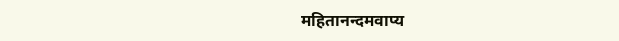महितानन्दमवाप्य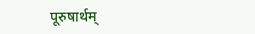पूरुषार्थम्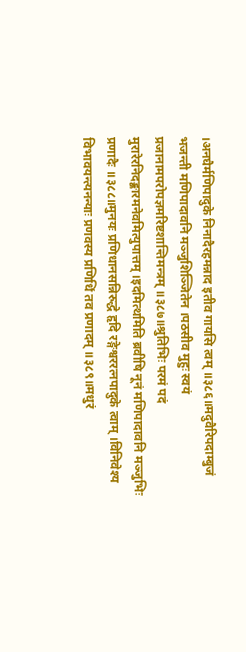।अनघैर्मणिपादुके निनादैरहमन्नाद इतीव गायसि त्वम् ॥३८६॥मदुवैरिपदाम्बुजं भजन्ती मणिपादावनि मञ्जुशिञ्जितेन ।पठसीव मुहुः स्वयं प्रजानामपरोपज्ञमरिष्टशान्तिमन्त्रम् ॥३८७॥श्रुतिभिः परमं पदं मुरारेरनिदङ्कारमनेवमित्युपात्तम् ।इदमित्थमिति ब्रवीषि नूनं मणिपादावनि मञ्जुभिः प्रणादैः ॥३८८॥मुनयः प्रणिधानसन्निरुद्धे हृदि रङ्गेश्वररत्नपादुके त्वाम् ।विनिवेश्य विभावयन्त्यनन्याः प्रणवस्य प्रणिधिं तव प्रणादम् ॥३८९॥मधुरं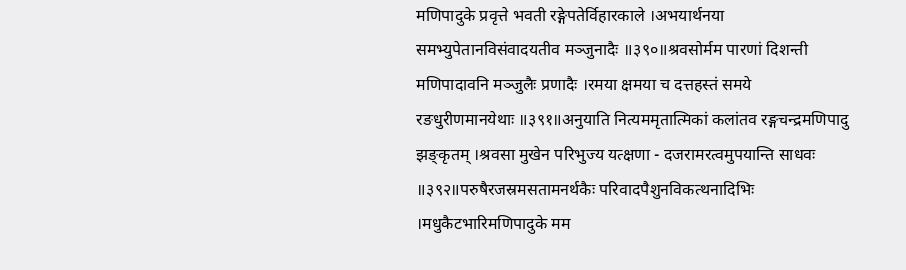मणिपादुके प्रवृत्ते भवती रङ्गेपतेर्विहारकाले ।अभयार्थनया समभ्युपेतानविसंवादयतीव मञ्जुनादैः ॥३९०॥श्रवसोर्मम पारणां दिशन्ती मणिपादावनि मञ्जुलैः प्रणादैः ।रमया क्षमया च दत्तहस्तं समये रङधुरीणमानयेथाः ॥३९१॥अनुयाति नित्यममृतात्मिकां कलांतव रङ्गचन्द्रमणिपादु झङ्कृतम् ।श्रवसा मुखेन परिभुज्य यत्क्षणा - दजरामरत्वमुपयान्ति साधवः ॥३९२॥परुषैरजस्रमसतामनर्थकैः परिवादपैशुनविकत्थनादिभिः ।मधुकैटभारिमणिपादुके मम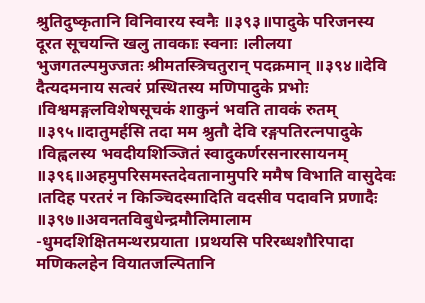श्रुतिदुष्कृतानि विनिवारय स्वनैः ॥३९३॥पादुके परिजनस्य दूरत सूचयन्ति खलु तावकाः स्वनाः ।लीलया भुजगतल्पमुज्जतः श्रीमतस्त्रिचतुरान् पदक्रमान् ॥३९४॥देवि दैत्यदमनाय सत्वरं प्रस्थितस्य मणिपादुके प्रभोः ।विश्वमङ्गलविशेषसूचकं शाकुनं भवति तावकं रुतम् ॥३९५॥दातुमर्हसि तदा मम श्रुतौ देवि रङ्गपतिरत्नपादुके ।विह्वलस्य भवदीयशिञ्जितं स्वादुकर्णरसनारसायनम् ॥३९६॥अहमुपरिसमस्तदेवतानामुपरि ममैष विभाति वासुदेवः ।तदिह परतरं न किञ्चिदस्मादिति वदसीव पदावनि प्रणादैः ॥३९७॥अवनतविबुधेन्द्रमौलिमालाम -धुमदशिक्षितमन्थरप्रयाता ।प्रथयसि परिरब्धशौरिपादा मणिकलहेन वियातजल्पितानि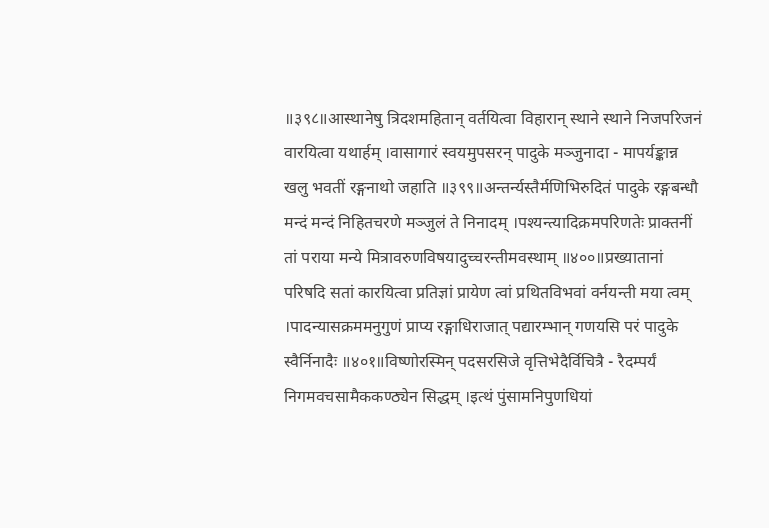॥३९८॥आस्थानेषु त्रिदशमहितान् वर्तयित्वा विहारान् स्थाने स्थाने निजपरिजनं वारयित्वा यथार्हम् ।वासागारं स्वयमुपसरन् पादुके मञ्जुनादा - मापर्यङ्कान्न खलु भवतीं रङ्गनाथो जहाति ॥३९९॥अन्तर्न्यस्तैर्मणिभिरुदितं पादुके रङ्गबन्धौ मन्दं मन्दं निहितचरणे मञ्जुलं ते निनादम् ।पश्यन्त्यादिक्रमपरिणतेः प्राक्तनीं तां पराया मन्ये मित्रावरुणविषयादुच्चरन्तीमवस्थाम् ॥४००॥प्रख्यातानां परिषदि सतां कारयित्वा प्रतिज्ञां प्रायेण त्वां प्रथितविभवां वर्नयन्ती मया त्वम् ।पादन्यासक्रममनुगुणं प्राप्य रङ्गाधिराजात् पद्यारम्भान् गणयसि परं पादुके स्वैर्निनादैः ॥४०१॥विष्णोरस्मिन् पदसरसिजे वृत्तिभेदैर्विचित्रै - रैदम्पर्यं निगमवचसामैककण्ठ्येन सिद्धम् ।इत्थं पुंसामनिपुणधियां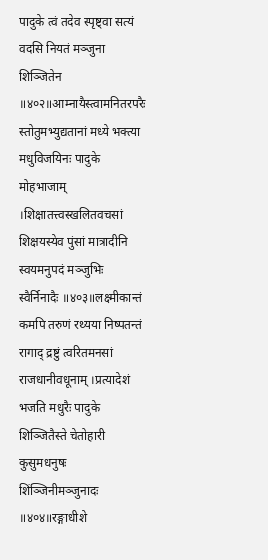पादुके त्वं तदेव स्पृष्ट्वा सत्यं वदसि नियतं मञ्जुना शिञ्जितेन ॥४०२॥आम्नायैस्त्वामनितरपरैः स्तोतुमभ्युद्यतानां मध्ये भक्त्या मधुविजयिनः पादुके मोहभाजाम् ।शिक्षातत्त्वस्खलितवचसां शिक्षयस्येव पुंसां मात्रादीनि स्वयमनुपदं मञ्जुभिः स्वैर्निनादैः ॥४०३॥लक्ष्मीकान्तं कमपि तरुणं रथ्यया निष्पतन्तं रागाद् द्रष्टुं त्वरितमनसां राजधानीवधूनाम् ।प्रत्यादेशं भजति मधुरैः पादुके शिञ्जितैस्ते चेतोहारी कुसुमधनुषः शिंञ्जिनीमञ्जुनादः ॥४०४॥रङ्गाधीशे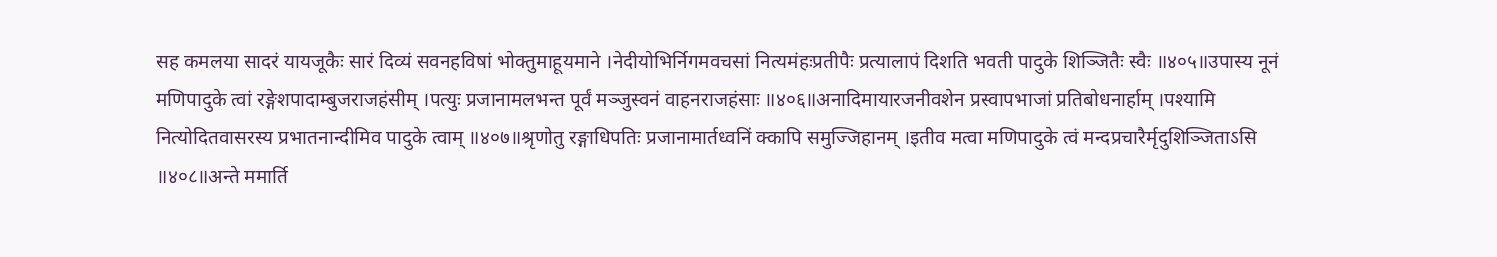सह कमलया सादरं यायजूकैः सारं दिव्यं सवनहविषां भोक्तुमाहूयमाने ।नेदीयोभिर्निगमवचसां नित्यमंहःप्रतीपैः प्रत्यालापं दिशति भवती पादुके शिञ्जितैः स्वैः ॥४०५॥उपास्य नूनं मणिपादुके त्वां रङ्गेशपादाम्बुजराजहंसीम् ।पत्युः प्रजानामलभन्त पूर्वं मञ्जुस्वनं वाहनराजहंसाः ॥४०६॥अनादिमायारजनीवशेन प्रस्वापभाजां प्रतिबोधनार्हाम् ।पश्यामि नित्योदितवासरस्य प्रभातनान्दीमिव पादुके त्वाम् ॥४०७॥श्रृणोतु रङ्गाधिपतिः प्रजानामार्तध्वनिं क्कापि समुज्जिहानम् ।इतीव मत्वा मणिपादुके त्वं मन्दप्रचारैर्मृदुशिञ्जिताऽसि ॥४०८॥अन्ते ममार्ति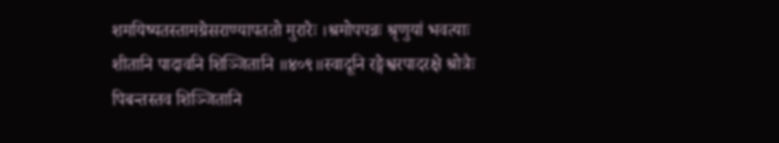शमयिष्यतस्तामग्रेसराण्यापततो मुरारेः ।श्रमोपपन्नः श्रृणुयां भवत्याः शीतानि पादावनि शिञ्जितानि ॥४०९॥स्वादूनि रङ्गेश्वरपादरक्षे श्रोत्रैः पिबन्तस्तव शिञ्जितानि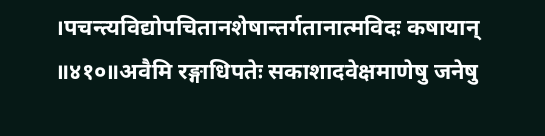।पचन्त्यविद्योपचितानशेषान्तर्गतानात्मविदः कषायान् ॥४१०॥अवैमि रङ्गाधिपतेः सकाशादवेक्षमाणेषु जनेषु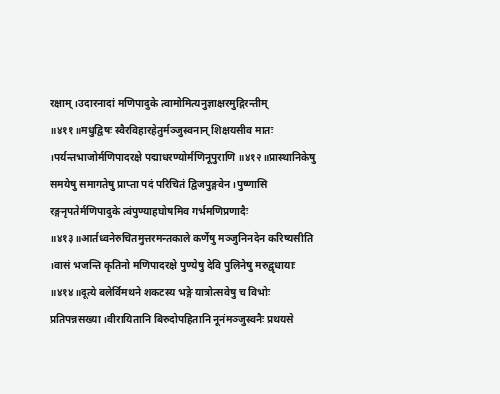रक्षाम् ।उदारनादां मणिपादुके त्वामोमित्यनुज्ञाक्षरमुद्गिरन्तीम् ॥४११॥मधुद्विषः स्वैरविहारहेतुर्मञ्जुस्वनान् शिक्षयसीव मातः ।पर्यन्तभाजोर्मणिपादरक्षे पद्माधरण्योर्मणिनूपुराणि ॥४१२॥प्रास्थानिकेषु समयेषु समागतेषु प्राप्ता पदं परिचितं द्विजपुङ्गवेन ।पुष्णासि रङ्गनृपतेर्मणिपादुके त्वंपुण्याहघोषमिव गर्भमणिप्रणादैः ॥४१३॥आर्तध्वनेरुचितमुत्तरमन्तकाले कर्णेषु मञ्जुनिनदेन करिष्यसीति ।वासं भजन्ति कृतिनो मणिपादरक्षे पुण्येषु देवि पुलिनेषु मरुद्वृधायाः ॥४१४॥दूत्ये बलेर्विमथने शकटस्य भङ्गे यात्रोत्सवेषु च विभोः प्रतिपन्नसख्या ।वीरायितानि बिरुदोपहितानि नूनंमञ्जुस्वनैः प्रथयसे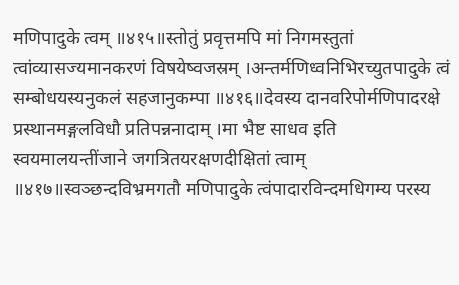मणिपादुके त्वम् ॥४१५॥स्तोतुं प्रवृत्तमपि मां निगमस्तुतां त्वांव्यासज्यमानकरणं विषयेष्वजस्रम् ।अन्तर्मणिध्वनिभिरच्युतपादुके त्वं सम्बोधयस्यनुकलं सहजानुकम्पा ॥४१६॥देवस्य दानवरिपोर्मणिपादरक्षे प्रस्थानमङ्गलविधौ प्रतिपन्ननादाम् ।मा भैष्ट साधव इति स्वयमालयन्तींजाने जगत्रितयरक्षणदीक्षितां त्वाम् ॥४१७॥स्वञ्छन्दविभ्रमगतौ मणिपादुके त्वंपादारविन्दमधिगम्य परस्य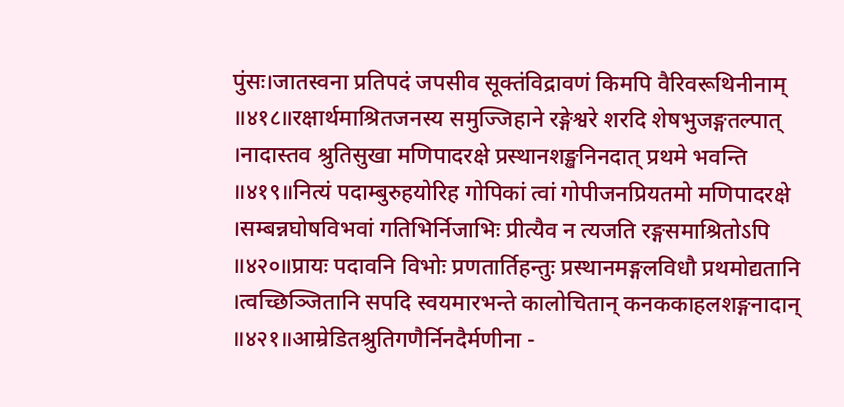पुंसः।जातस्वना प्रतिपदं जपसीव सूक्तंविद्रावणं किमपि वैरिवरूथिनीनाम् ॥४१८॥रक्षार्थमाश्रितजनस्य समुज्जिहाने रङ्गेश्वरे शरदि शेषभुजङ्गतल्पात् ।नादास्तव श्रुतिसुखा मणिपादरक्षे प्रस्थानशङ्खनिनदात् प्रथमे भवन्ति ॥४१९॥नित्यं पदाम्बुरुहयोरिह गोपिकां त्वां गोपीजनप्रियतमो मणिपादरक्षे ।सम्बन्नघोषविभवां गतिभिर्निजाभिः प्रीत्यैव न त्यजति रङ्गसमाश्रितोऽपि ॥४२०॥प्रायः पदावनि विभोः प्रणतार्तिहन्तुः प्रस्थानमङ्गलविधौ प्रथमोद्यतानि ।त्वच्छिञ्जितानि सपदि स्वयमारभन्ते कालोचितान् कनककाहलशङ्गनादान् ॥४२१॥आम्रेडितश्रुतिगणैर्निनदैर्मणीना -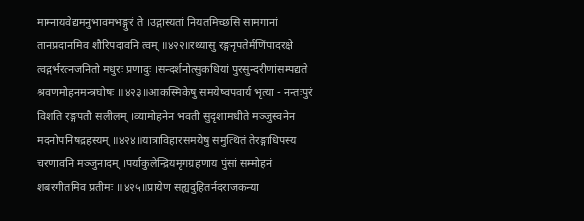माम्नायवेद्यमनुभावमभङ्गुरं ते ।उद्गास्यतां नियतमिच्छसि सामगानां तानप्रदानमिव शौरिपदावनि त्वम् ॥४२२॥रथ्यासु रङ्गनृपतेर्मणिंपादरक्षे त्वद्गर्भरत्नजनितो मधुरः प्रणादुः ।सन्दर्शनोत्सुकधियां पुरसुन्दरीणांसम्पद्यते श्रवणमोहनमन्त्रघोषः ॥४२३॥आकस्मिकेषु समयेष्वपवार्य भृत्या - नन्तःपुरं विशति रङ्गपतौ सलीलम् ।व्यामोहनेन भवती सुदृशामधीते मञ्जुस्वनेन मदनोपनिषद्रहस्यम् ॥४२४॥यात्राविहारसमयेषु समुत्थितं तेरङ्गाधिपस्य चरणावनि मञ्जुनादम् ।पर्याकुलेन्द्रियमृगग्रहणाय पुंसां सम्मोहनं शबरगीतमिव प्रतीमः ॥४२५॥प्रायेण सह्यदुहितर्नदराजकन्या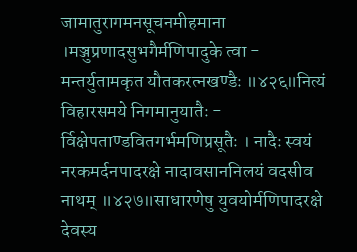जामातुरागमनसूचनमीहमाना ।मञ्जुप्रणादसुभगैर्मणिपादुके त्वा - मन्तर्युतामकृत यौतकरत्नखण्डैः ॥४२६॥नित्यं विहारसमये निगमानुयातैः - र्विक्षेपताण्डवितगर्भमणिप्रसूतैः । नादैः स्वयं नरकमर्दनपादरक्षे नादावसाननिलयं वदसीव नाथम् ॥४२७॥साधारणेषु युवयोर्मणिपादरक्षे देवस्य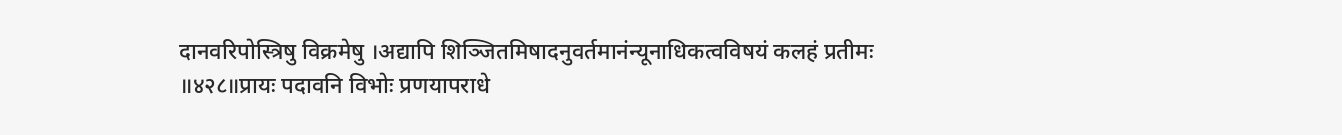दानवरिपोस्त्रिषु विक्रमेषु ।अद्यापि शिञ्जितमिषादनुवर्तमानंन्यूनाधिकत्वविषयं कलहं प्रतीमः ॥४२८॥प्रायः पदावनि विभोः प्रणयापराधे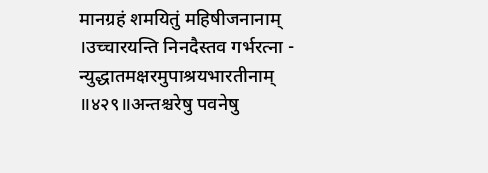मानग्रहं शमयितुं महिषीजनानाम् ।उच्चारयन्ति निनदैस्तव गर्भरत्ना - न्युद्धातमक्षरमुपाश्रयभारतीनाम् ॥४२९॥अन्तश्चरेषु पवनेषु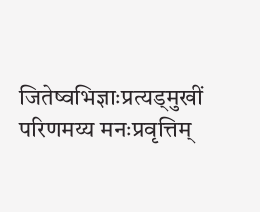जितेष्वभिज्ञाःप्रत्यड्मुखीं परिणमय्य मनःप्रवृत्तिम्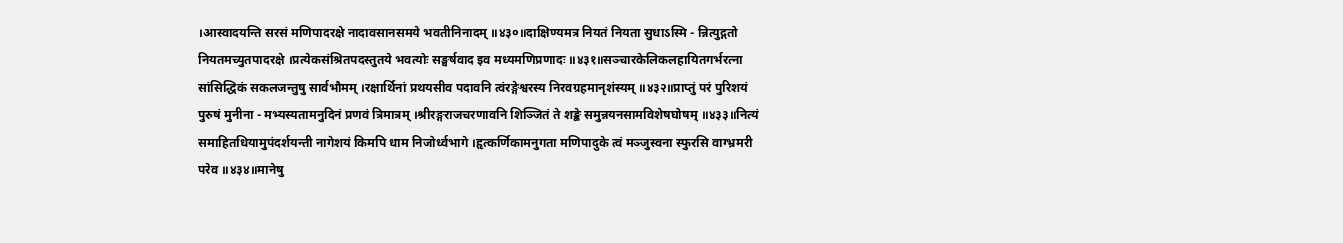।आस्वादयन्ति सरसं मणिपादरक्षे नादावसानसमये भवतीनिनादम् ॥४३०॥दाक्षिण्यमत्र नियतं नियता सुधाऽस्मि - न्नित्युद्गतो नियतमच्युतपादरक्षे ।प्रत्येकसंश्रितपदस्तुतये भवत्योः सङ्घर्षवाद इव मध्यमणिप्रणादः ॥४३१॥सञ्चारकेलिकलहायितगर्भरत्ना सांसिद्धिकं सकलजन्तुषु सार्वभौमम् ।रक्षार्थिनां प्रथयसीव पदावनि त्वंरङ्गेश्वरस्य निरवग्रहमानृशंस्यम् ॥४३२॥प्राप्तुं परं पुरिशयं पुरुषं मुनीना - मभ्यस्यतामनुदिनं प्रणवं त्रिमात्रम् ।श्रीरङ्गराजचरणावनि शिञ्जितं ते शङ्के समुन्नयनसामविशेषघोषम् ॥४३३॥नित्यं समाहितधियामुपंदर्शयन्ती नागेशयं किमपि धाम निजोर्ध्वभागे ।हृत्कर्णिकामनुगता मणिपादुके त्वं मञ्जुस्वना स्फुरसि वाग्भ्रमरी परेव ॥४३४॥मानेषु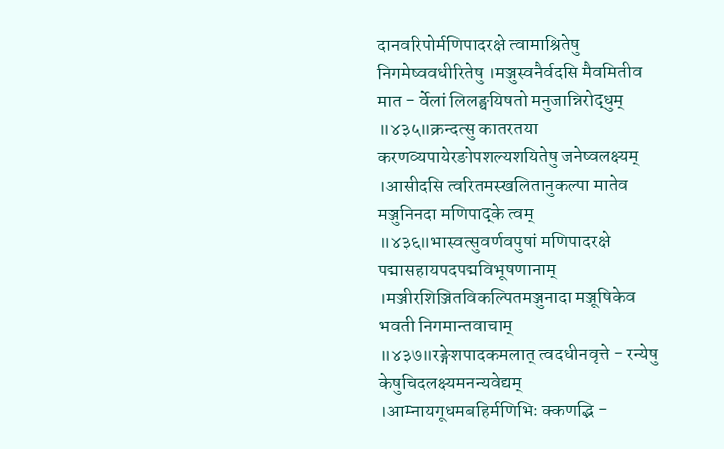दानवरिपोर्मणिपादरक्षे त्वामाश्रितेषु निगमेष्ववधीरितेषु ।मञ्जुस्वनैर्वदसि मैवमितीव मात - र्वेलां लिलङ्घयिषतो मनुजान्निरोद्धुम् ॥४३५॥क्रन्दत्सु कातरतया करणव्यपायेरङोपशल्यशयितेषु जनेष्वलक्ष्यम् ।आसीदसि त्वरितमस्खलितानुकल्पा मातेव मञ्जुनिनदा मणिपाद्के त्वम् ॥४३६॥भास्वत्सुवर्णवपुषां मणिपादरक्षे पद्मासहायपदपद्मविभूषणानाम् ।मञ्जीरशिञ्जितविकल्पितमञ्जुनादा मञ्जूषिकेव भवती निगमान्तवाचाम् ॥४३७॥रङ्गेशपादकमलात् त्वदधीनवृत्ते - रन्येषु केषुचिदलक्ष्यमनन्यवेद्यम् ।आम्नायगूधमबहिर्मणिभिः क्कणद्भि -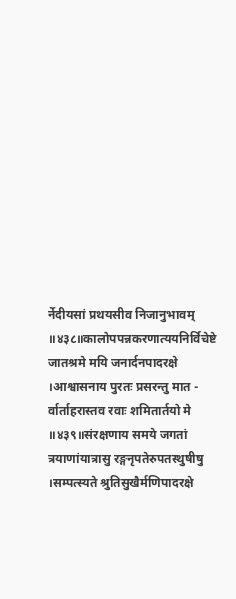र्नेदीयसां प्रथयसीव निजानुभावम् ॥४३८॥कालोपपन्नकरणात्ययनिर्विचेष्टे जातश्रमे मयि जनार्दनपादरक्षे ।आश्वासनाय पुरतः प्रसरन्तु मात - र्वार्ताहरास्तव रवाः शमितार्तयो मे ॥४३९॥संरक्षणाय समये जगतां त्रयाणांयात्रासु रङ्गनृपतेरुपतस्थुषीषु ।सम्पत्स्यते श्रुतिसुखैर्मणिपादरक्षे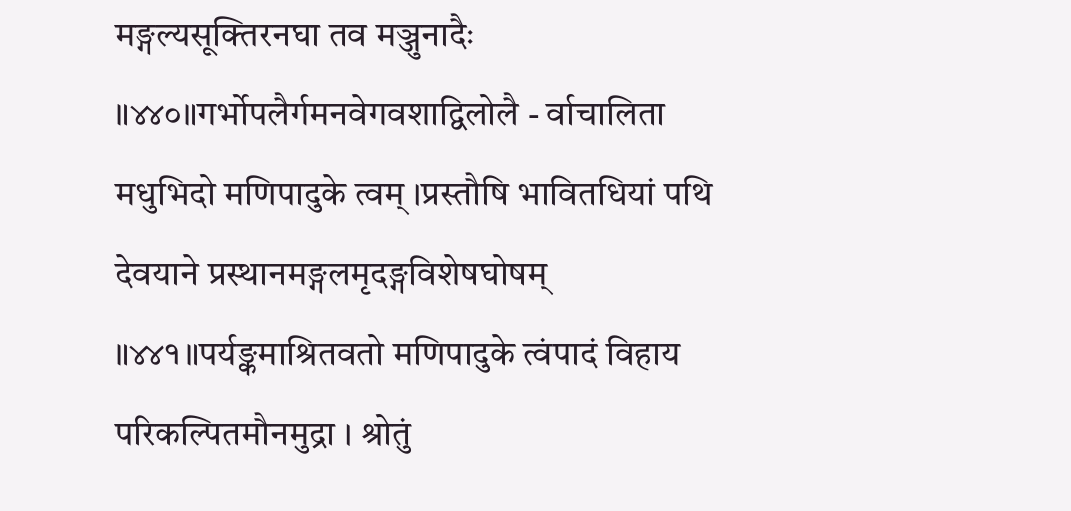मङ्गल्यसूक्तिरनघा तव मञ्जुनादैः ॥४४०॥गर्भोपलैर्गमनवेगवशाद्विलोलै - र्वाचालिता मधुभिदो मणिपादुके त्वम् ।प्रस्तौषि भावितधियां पथि देवयाने प्रस्थानमङ्गलमृदङ्गविशेषघोषम् ॥४४१॥पर्यङ्कमाश्रितवतो मणिपादुके त्वंपादं विहाय परिकल्पितमौनमुद्रा । श्रोतुं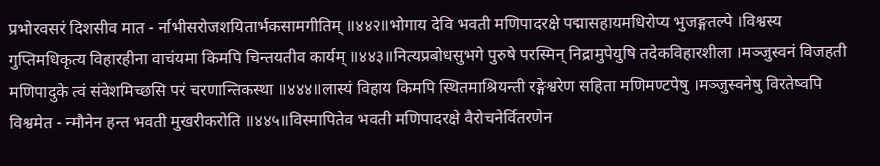प्रभोरवसरं दिशसीव मात - र्नाभीसरोजशयितार्भकसामगीतिम् ॥४४२॥भोगाय देवि भवती मणिपादरक्षे पद्मासहायमधिरोप्य भुजङ्गतल्पे ।विश्वस्य गुप्तिमधिकृत्य विहारहीना वाचंयमा किमपि चिन्तयतीव कार्यम् ॥४४३॥नित्यप्रबोधसुभगे पुरुषे परस्मिन् निद्रामुपेयुषि तदेकविहारशीला ।मञ्जुस्वनं विजहती मणिपादुके त्वं संवेशमिच्छसि परं चरणान्तिकस्था ॥४४४॥लास्यं विहाय किमपि स्थितमाश्रियन्ती रङ्गेश्वरेण सहिता मणिमण्टपेषु ।मञ्जुस्वनेषु विरतेष्वपि विश्वमेत - न्मौनेन हन्त भवती मुखरीकरोति ॥४४५॥विस्मापितेव भवती मणिपादरक्षे वैरोचनेर्वितरणेन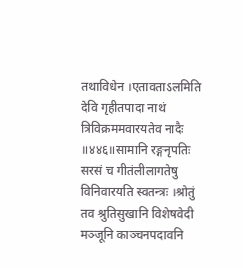तथाविधेन ।एतावताऽलमिति देवि गृहीतपादा नाथं त्रिविक्रममवारयतेव नादैः ॥४४६॥सामानि रङ्गनृपतिः सरसं च गीतंलीलागतेषु विनिवारयति स्वतन्त्रः ।श्रोतुं तव श्रुतिसुखानि विशेषवेदी मञ्जूनि काञ्चनपदावनि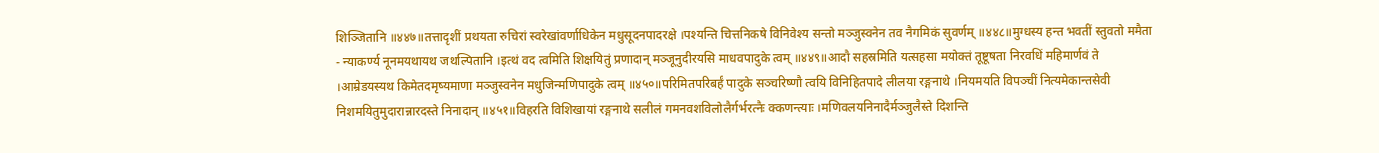शिञ्जितानि ॥४४७॥तत्तादृशीं प्रथयता रुचिरां स्वरेखांवर्णाधिकेन मधुसूदनपादरक्षे ।पश्यन्ति चित्तनिकषे विनिवेश्य सन्तो मञ्जुस्वनेन तव नैगमिकं सुवर्णम् ॥४४८॥मुग्धस्य हन्त भवतीं स्तुवतो ममैता - न्याकर्ण्य नूनमयथायथ जथल्पितानि ।इत्थं वद त्वमिति शिक्षयितुं प्रणादान् मञ्जूनुदीरयसि माधवपादुके त्वम् ॥४४९॥आदौ सहस्रमिति यत्सहसा मयोक्तं तूष्टूषता निरवधिं महिमार्णवं ते ।आम्रेडयस्यथ किमेतदमृष्यमाणा मञ्जुस्वनेन मधुजिन्मणिपादुके त्वम् ॥४५०॥परिमितपरिबर्हं पादुके सञ्चरिष्णौ त्वयि विनिहितपादे लीलया रङ्गनाथे ।नियमयति विपञ्चीं नित्यमेकान्तसेवी निशमयितुमुदारान्नारदस्ते निनादान् ॥४५१॥विहरति विशिखायां रङ्गनाथे सलीलं गमनवशविलोलैर्गर्भरत्नैः क्कणन्त्याः ।मणिवलयनिनादैर्मञ्जुलैस्ते दिशन्ति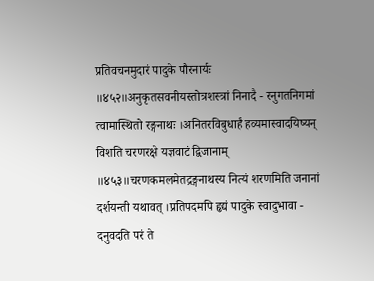प्रतिवचनमुदारं पादुके पौरनार्यः ॥४५२॥अनुकृतसवनीयस्तोत्रशस्त्रां निनादै - रनुगतनिगमां त्वामास्थितो रङ्गनाथः ।अनितरविबुधार्हं हव्यमास्वादयिष्यन् विशति चरणरक्षे यज्ञवाटं द्विजानाम् ॥४५३॥चरणकमलमेतद्रङ्गनाथस्य नित्यं शरणमिति जनानां दर्शयन्ती यथावत् ।प्रतिपदमपि हृद्यं पादुके स्वादुभावा - दनुवदति परं ते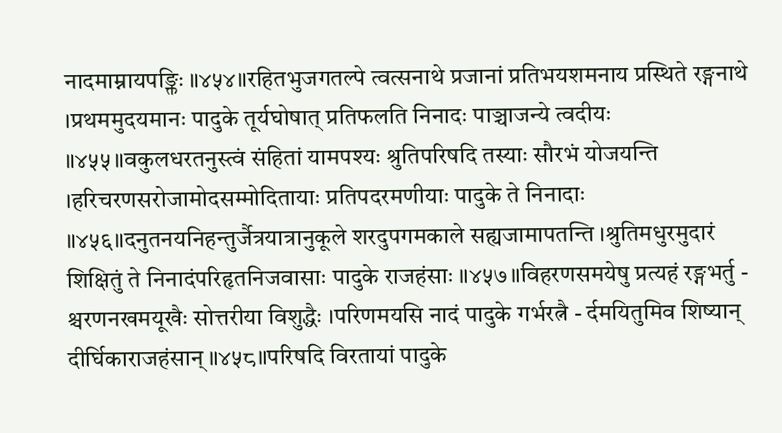नादमाम्नायपङ्क्तिः ॥४५४॥रहितभुजगतल्पे त्वत्सनाथे प्रजानां प्रतिभयशमनाय प्रस्थिते रङ्गनाथे ।प्रथममुदयमानः पादुके तूर्यघोषात् प्रतिफलति निनादः पाञ्चाजन्ये त्वदीयः ॥४५५॥वकुलधरतनुस्त्वं संहितां यामपश्यः श्रुतिपरिषदि तस्याः सौरभं योजयन्ति ।हरिचरणसरोजामोदसम्मोदितायाः प्रतिपदरमणीयाः पादुके ते निनादाः ॥४५६॥दनुतनयनिहन्तुर्जैत्रयात्रानुकूले शरदुपगमकाले सह्यजामापतन्ति ।श्रुतिमधुरमुदारं शिक्षितुं ते निनादंपरिहृतनिजवासाः पादुके राजहंसाः ॥४५७॥विहरणसमयेषु प्रत्यहं रङ्गभर्तु - श्चरणनखमयूखैः सोत्तरीया विशुद्धैः ।परिणमयसि नादं पादुके गर्भरत्नै - र्दमयितुमिव शिष्यान् दीर्घिकाराजहंसान् ॥४५८॥परिषदि विरतायां पादुके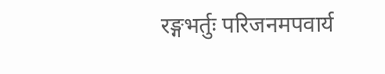रङ्गभर्तुः परिजनमपवार्य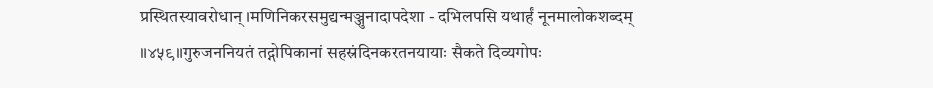प्रस्थितस्यावरोधान् ।मणिनिकरसमुद्यन्मञ्जुनादापदेशा - दभिलपसि यथार्हं नूनमालोकशब्दम् ॥४५९॥गुरुजननियतं तद्गोपिकानां सहस्रंदिनकरतनयायाः सैकते दिव्यगोपः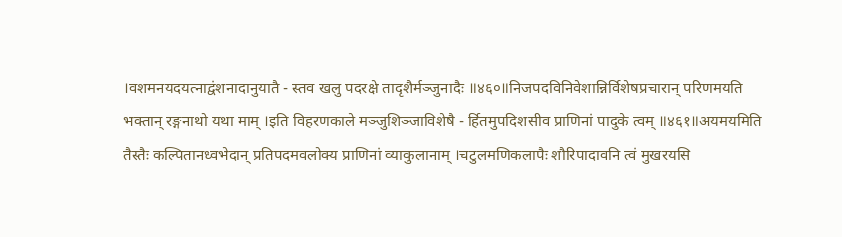।वशमनयदयत्नाद्वंशनादानुयातै - स्तव खलु पदरक्षे तादृशैर्मञ्जुनादैः ॥४६०॥निजपदविनिवेशान्निर्विशेषप्रचारान् परिणमयति भक्तान् रङ्गनाथो यथा माम् ।इति विहरणकाले मञ्जुशिञ्जाविशेषै - र्हितमुपदिशसीव प्राणिनां पादुके त्वम् ॥४६१॥अयमयमिति तैस्तैः कल्पितानध्वभेदान् प्रतिपदमवलोक्य प्राणिनां व्याकुलानाम् ।चटुलमणिकलापैः शौरिपादावनि त्वं मुखरयसि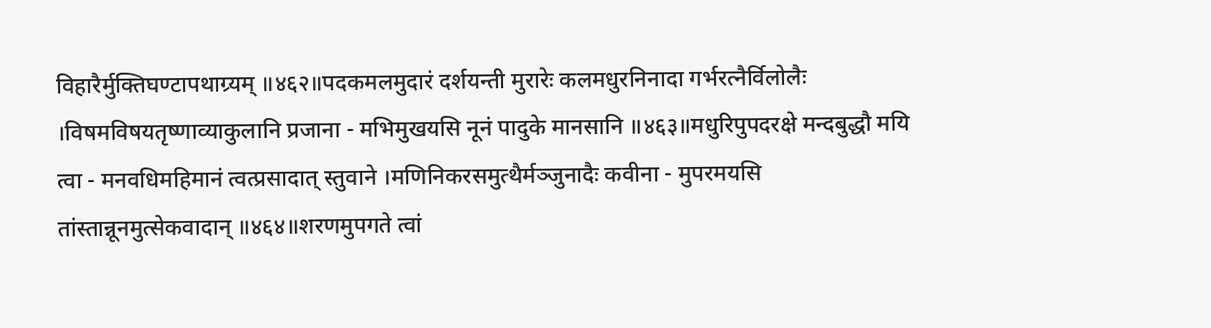विहारैर्मुक्तिघण्टापथाग्र्यम् ॥४६२॥पदकमलमुदारं दर्शयन्ती मुरारेः कलमधुरनिनादा गर्भरत्नैर्विलोलैः ।विषमविषयतृष्णाव्याकुलानि प्रजाना - मभिमुखयसि नूनं पादुके मानसानि ॥४६३॥मधुरिपुपदरक्षे मन्दबुद्धौ मयि त्वा - मनवधिमहिमानं त्वत्प्रसादात् स्तुवाने ।मणिनिकरसमुत्थैर्मञ्जुनादैः कवीना - मुपरमयसि तांस्तान्नूनमुत्सेकवादान् ॥४६४॥शरणमुपगते त्वां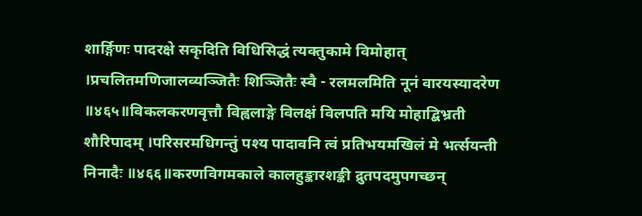शार्ङ्गिणः पादरक्षे सकृदिति विधिसिद्धं त्यक्तुकामे विमोहात् ।प्रचलितमणिजालव्यञ्जितैः शिञ्जितैः स्वै - रलमलमिति नूनं वारयस्यादरेण ॥४६५॥विकलकरणवृत्तौ विह्वलाङ्गे विलक्षं विलपति मयि मोहाद्बिभ्रती शौरिपादम् ।परिसरमधिगन्तुं पश्य पादावनि त्वं प्रतिभयमखिलं मे भर्त्सयन्ती निनादैः ॥४६६॥करणविगमकाले कालहुङ्कारशङ्की द्रुतपदमुपगच्छन्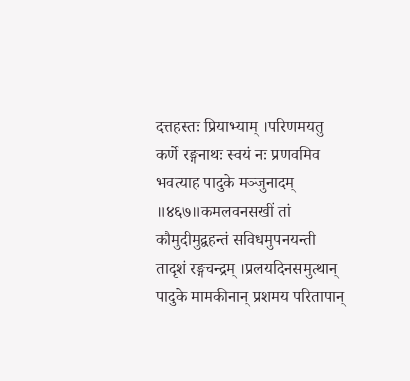दत्तहस्तः प्रियाभ्याम् ।परिणमयतु कर्णे रङ्गनाथः स्वयं नः प्रणवमिव भवत्याह पादुके मञ्जुनादम् ॥४६७॥कमलवनसखीं तां कौमुदीमुद्वहन्तं सविधमुपनयन्ती तादृशं रङ्गचन्द्रम् ।प्रलयदिनसमुत्थान् पादुके मामकीनान् प्रशमय परितापान्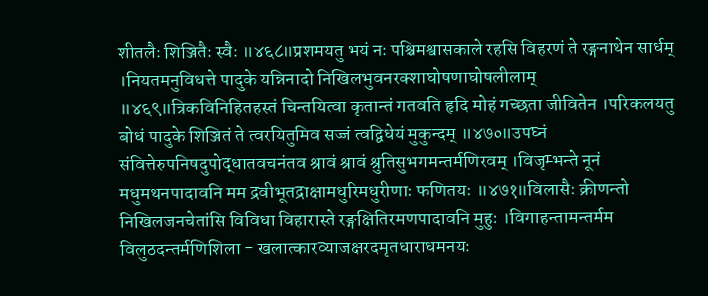शीतलैः शिञ्जितैः स्वैः ॥४६८॥प्रशमयतु भयं नः पश्चिमश्वासकाले रहसि विहरणं ते रङ्गनाथेन सार्धम् ।नियतमनुविधत्ते पादुके यन्निनादो निखिलभुवनरक्शाघोषणाघोषलीलाम् ॥४६९॥त्रिकविनिहितहस्तं चिन्तयित्वा कृतान्तं गतवति हृदि मोहं गच्छता जीवितेन ।परिकलयतु बोधं पादुके शिञ्जितं ते त्वरयितुमिव सज्जं त्वद्विधेयं मुकुन्दम् ॥४७०॥उपघ्नं संवित्तेरुपनिषदुपोद्धातवचनंतव श्रावं श्रावं श्रुतिसुभगमन्तर्मणिरवम् ।विजृम्भन्ते नूनं मधुमथनपादावनि मम द्रवीभूतद्राक्षामधुरिमधुरीणाः फणितयः ॥४७१॥विलासैः क्रीणन्तो निखिलजनचेतांसि विविधा विहारास्ते रङ्गक्षितिरमणपादावनि मुहुः ।विगाहन्तामन्तर्मम विलुठदन्तर्मणिशिला - खलात्कारव्याजक्षरदमृतधाराधमनयः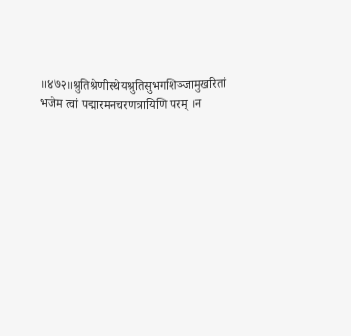॥४७२॥श्रुतिश्रेणीस्थेयश्रुतिसुभगशिञ्जामुखरितां भजेम त्वां पद्मारमनचरणत्रायिणि परम् ।न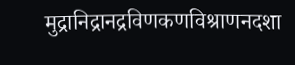मुद्रानिद्रानद्रविणकणविश्राणनदशा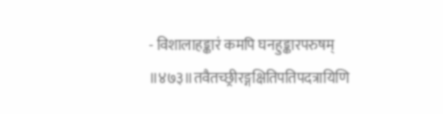- विशालाहङ्कारं कमपि घनहुङ्कारपरुषम् ॥४७३॥तवैतच्छ्रीरङ्गक्षितिपतिपदत्रायिणि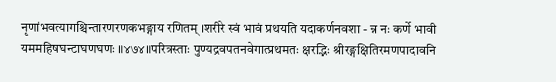नृणांभवत्यागश्चिन्तारणरणकभङ्गाय रणितम् ।शरीरे स्वं भावं प्रथयति यदाकर्णनवशा - न्न नः कर्णे भावी यममहिषघन्टाघणघणः ॥४७४॥परित्रस्ताः पुण्यद्रवपतनवेगात्प्रथमतः क्षरद्भिः श्रीरङ्गक्षितिरमणपादावनि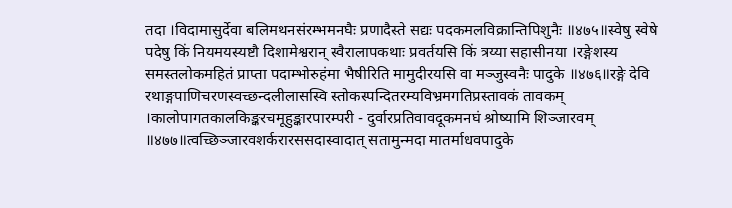तदा ।विदामासुर्देवा बलिमथनसंरम्भमनघैः प्रणादैस्ते सद्यः पदकमलविक्रान्तिपिशुनैः ॥४७५॥स्वेषु स्वेषे पदेषु किं नियमयस्यष्टौ दिशामेश्वरान् स्वैरालापकथाः प्रवर्तयसि किं त्रय्या सहासीनया ।रङ्गेशस्य समस्तलोकमहितं प्राप्ता पदाम्भोरुहंमा भैषीरिति मामुदीरयसि वा मञ्जुस्वनैः पादुके ॥४७६॥रङ्गे देवि रथाङ्गपाणिचरणस्वच्छन्दलीलासस्वि स्तोकस्पन्दितरम्यविभ्रमगतिप्रस्तावकं तावकम् ।कालोपागतकालकिङ्करचमूहुङ्कारपारम्परी - दुर्वारप्रतिवावदूकमनघं श्रोष्यामि शिञ्जारवम् ॥४७७॥त्वच्छिञ्जारवशर्करारससदास्वादात् सतामुन्मदा मातर्माधवपादुके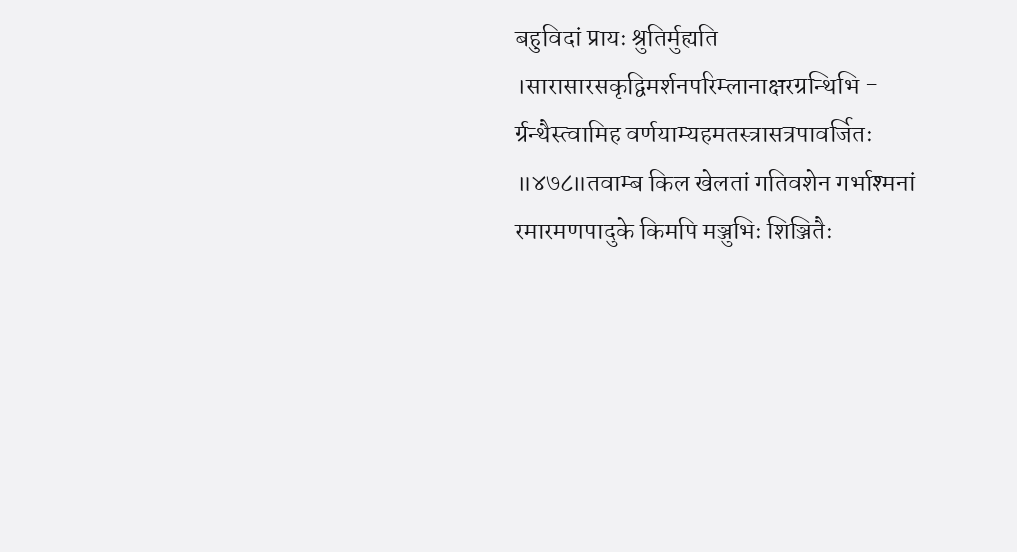बहुविदां प्रायः श्रुतिर्मुह्यति ।सारासारसकृद्विमर्शनपरिम्लानाक्षरग्रन्थिभि - र्ग्रन्थैस्त्वामिह वर्णयाम्यहमतस्त्रासत्रपावर्जितः ॥४७८॥तवाम्ब किल खेलतां गतिवशेन गर्भाश्मनां रमारमणपादुके किमपि मञ्जुभिः शिञ्जितैः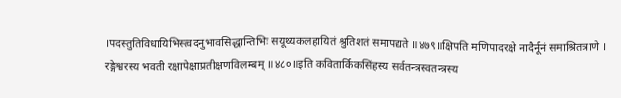।पदस्तुतिविधायिभिस्त्वदनुभावसिद्धान्तिभिः सयूथ्यकलहायितं श्रुतिशतं समापद्यते ॥४७९॥क्षिपति मणिपादरक्षे नादैर्नूनं समाश्रितत्राणे । रङ्गेश्वरस्य भवती रक्षापेक्षाप्रतीक्षणविलम्बम् ॥४८०॥इति कवितार्किकसिंहस्य सर्वतन्त्रस्वतन्त्रस्य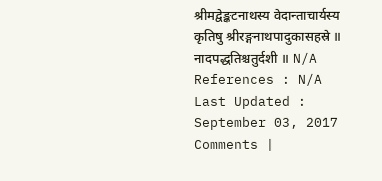श्रीमद्वेङ्कटनाथस्य वेदान्ताचार्यस्य कृतिषु श्रीरङ्गनाथपादुकासहस्रे ॥ नादपद्धतिश्चतुर्दशी ॥ N/A References : N/A Last Updated : September 03, 2017 Comments |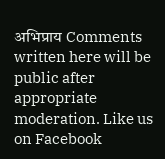अभिप्राय Comments written here will be public after appropriate moderation. Like us on Facebook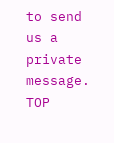to send us a private message. TOP